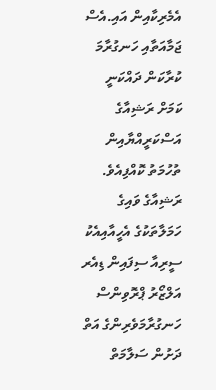އެމެރިކާއިން އައި.އެސް ޖަމާއަތާއި ހަނގުރާމަ ކުރާކަން ދައްކަނީ ކަމަށް ރަޝިއާގެ އަސްކަރީއްޔާއިން ތުހުމަތު ކޮއްފިއެވެ.
ރަޝިއާގެ ވައިގެ ހަމަލާތަކުގެ އެހީއާއިއެކު ސީރިއާ ސިފައިން ޑިއެރ އަލްޒޯރު ޕްރޮވިންސް ހަނގުރާމަވެރިންގެ އަތް ދަށުން ސަލާމަތް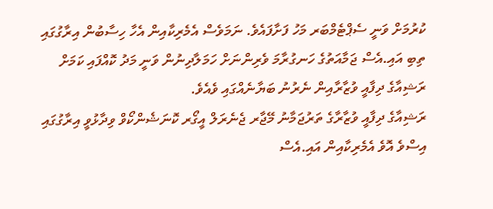ކުރުމަށް ވަނީ ސެޕްޓެމްބަރ މަހު ފަށާފައެވެ. ނަމަވެސް އެމެރިކާއިން އެހާ ހިސާބުން އިރާގުގައި ތިބި އައި.އެސް ޖަމާއަތުގެ ހަނގުރާމަ ވެރިންނަށް ހަމަލާދިނުން ވަނީ މަދު ކޮއްފައި ކަމަށް ރަޝިއާގެ ދިފާއީ ވުޒާރާއިން ނެރުނު ބަޔާނެއްގައި ވެއެވެ.
ރަޝިއާގެ ދިފާއީ ވުޒާރާގެ ތަރުޖަމާނު މޭޖާރ ޖެނެރަލް އީގޯރ ކޮނަޝެންކޯވް ވިދާޅުވީ އިރާގުގައި އިސްވެ އޮވެ އެމެރިކާއިން އައި.އެސް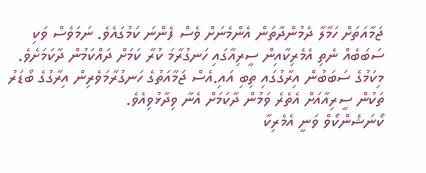ޖަމާއަތަށް ހަމާލާ ދެމުންދާތަން އެންމެނަށް ވެސް ފެންނަ ކަމުގައެވެ. ނަމަވެސް ވަކި ސަބަބެއް ނެތި އެމެރިކާއިން ސީރިއާގައި ހަނގުރާމަ ކުރާ ކަމަށް ދައްކަމުން ދާކަމަށެވެ.
މިކަމުގެ ސަބަބުން އިރާގުގައި ތިބި އައި.އެސް ޖަމާއަތުގެ ހަނގުރާމަވެރިން އިރާގުގެ ބޯޑަރު ތަކުން ސީރިއާއަށް އެތެރެ ވަމުން ދާކަމަށް އެނާ ވިދާޅުވިއެވެ.
ކޯނަޝެންކޯވް ވަނީ އެމެރިކާ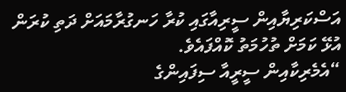އަސްކަރިޔާއިން ސީރިއާގައި ކުރާ ހަނގުރާމައަށް ދަތި ކުރަން އުޅޭ ކަމަށް ތުހުމަތު ކޮއްފައެވެ.
“އެމެރިކާއިން ސީރީއާ ސިފައިންގެ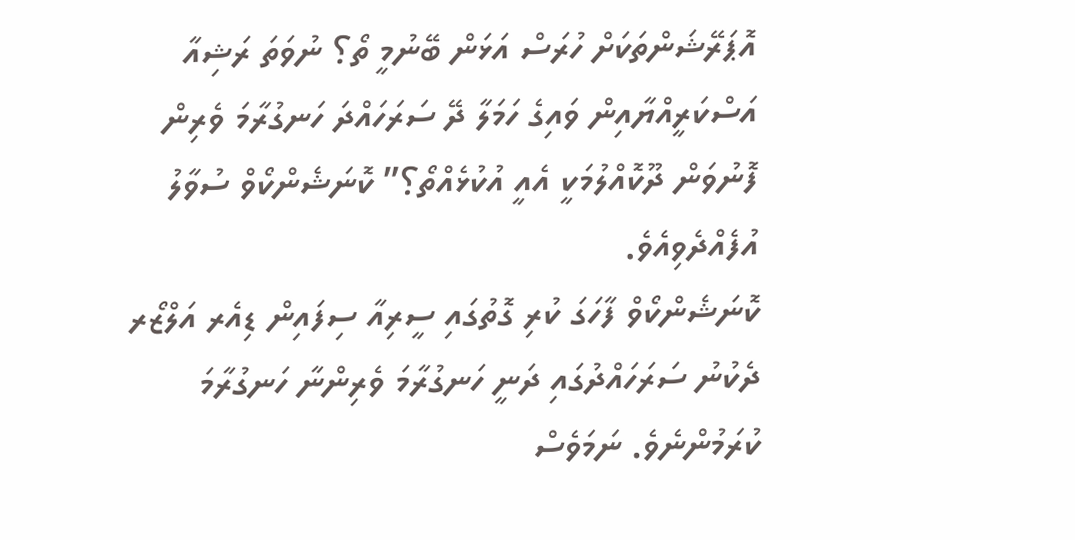އޮޕަރޭޝަންތަކަށް ހުރަސް އަޅަން ބޭނުމީ ތޯ؟ ނުވަތަ ރަޝިއާ އަސްކަރީއްޔާއިން ވައިގެ ހަމަލާ ދޭ ސަރަހައްދަ ހަނގުރާމަ ވެރިން ފޮނުވަން ދޫކޮއްލުމަކީ އެއީ އުކުޅެއްތޯ؟” ކޮނަޝެންކޯވް ސުވާލު އުފެއްދެވިއެވެ.
ކޮނަޝެންކޯވް ފާހަގަ ކުރި ގޮތުގައި ސީރިއާ ސިފައިން ޑިއެރ އަލްޒޯރ ދެކުނު ސަރަހައްދުގައި ދަނީ ހަނގުރާމަ ވެރިންނާ ހަނގުރާމަ ކުރަމުންނެވެ. ނަމަވެސް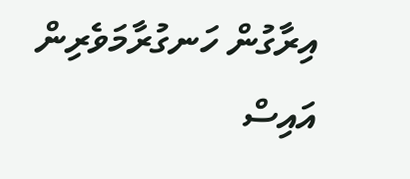އިރާގުން ހަނގުރާމަވެރިން އައިސް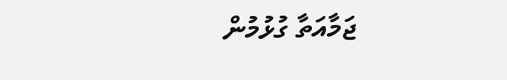ޖަމާއަތާ ގުޅުމުން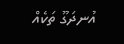އުނދަގޫ ތަކެއް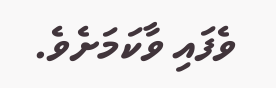ވެފައި ވާކަމަށެވެ.